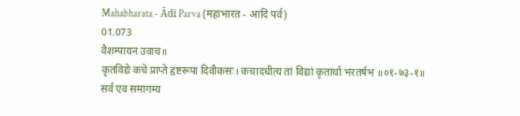Mahabharata - Ādi Parva (महाभारत - आदि पर्व)
01.073
वैशम्पायन उवाच॥
कृतविद्ये कचे प्राप्ते हृष्टरूपा दिवौकसः। कचादधीत्य तां विद्यां कृतार्था भरतर्षभ ॥०१-७३-१॥
सर्व एव समागम्य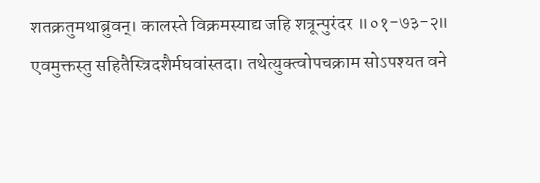शतक्रतुमथाब्रुवन्। कालस्ते विक्रमस्याद्य जहि शत्रून्पुरंदर ॥०१-७३-२॥
एवमुक्तस्तु सहितैस्त्रिदशैर्मघवांस्तदा। तथेत्युक्त्वोपचक्राम सोऽपश्यत वने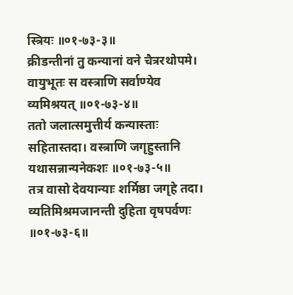स्त्रियः ॥०१-७३-३॥
क्रीडन्तीनां तु कन्यानां वने चैत्ररथोपमे। वायुभूतः स वस्त्राणि सर्वाण्येव व्यमिश्रयत् ॥०१-७३-४॥
ततो जलात्समुत्तीर्य कन्यास्ताः सहितास्तदा। वस्त्राणि जगृहुस्तानि यथासन्नान्यनेकशः ॥०१-७३-५॥
तत्र वासो देवयान्याः शर्मिष्ठा जगृहे तदा। व्यतिमिश्रमजानन्ती दुहिता वृषपर्वणः ॥०१-७३-६॥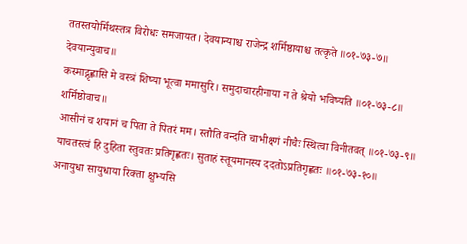ततस्तयोर्मिथस्तत्र विरोधः समजायत। देवयान्याश्च राजेन्द्र शर्मिष्ठायाश्च तत्कृते ॥०१-७३-७॥
देवयान्युवाच॥
कस्माद्गृह्णासि मे वस्त्रं शिष्या भूत्वा ममासुरि। समुदाचारहीनाया न ते श्रेयो भविष्यति ॥०१-७३-८॥
शर्मिष्ठोवाच॥
आसीनं च शयानं च पिता ते पितरं मम। स्तौति वन्दति चाभीक्ष्णं नीचैः स्थित्वा विनीतवत् ॥०१-७३-९॥
याचतस्त्वं हि दुहिता स्तुवतः प्रतिगृह्णतः। सुताहं स्तूयमानस्य ददतोऽप्रतिगृह्णतः ॥०१-७३-१०॥
अनायुधा सायुधाया रिक्ता क्षुभ्यसि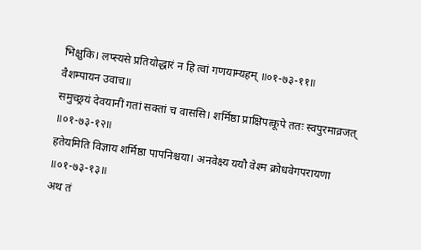भिक्षुकि। लप्स्यसे प्रतियोद्धारं न हि त्वां गणयाम्यहम् ॥०१-७३-११॥
वैशम्पायन उवाच॥
समुच्छ्रयं देवयानीं गतां सक्तां च वाससि। शर्मिष्ठा प्राक्षिपत्कूपे ततः स्वपुरमाव्रजत् ॥०१-७३-१२॥
हतेयमिति विज्ञाय शर्मिष्ठा पापनिश्चया। अनवेक्ष्य ययौ वेश्म क्रोधवेगपरायणा ॥०१-७३-१३॥
अथ तं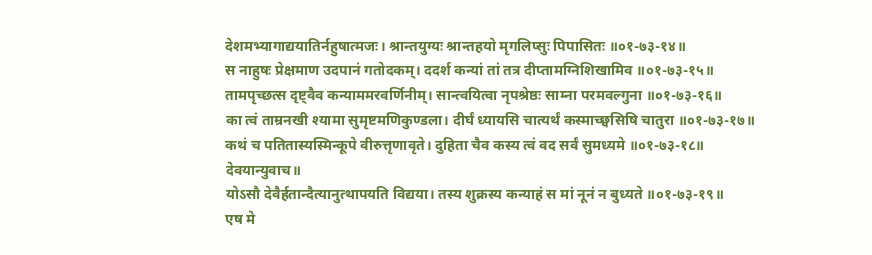देशमभ्यागाद्ययातिर्नहुषात्मजः। श्रान्तयुग्यः श्रान्तहयो मृगलिप्सुः पिपासितः ॥०१-७३-१४॥
स नाहुषः प्रेक्षमाण उदपानं गतोदकम्। ददर्श कन्यां तां तत्र दीप्तामग्निशिखामिव ॥०१-७३-१५॥
तामपृच्छत्स दृष्ट्वैव कन्याममरवर्णिनीम्। सान्त्वयित्वा नृपश्रेष्ठः साम्ना परमवल्गुना ॥०१-७३-१६॥
का त्वं ताम्रनखी श्यामा सुमृष्टमणिकुण्डला। दीर्घं ध्यायसि चात्यर्थं कस्माच्छ्वसिषि चातुरा ॥०१-७३-१७॥
कथं च पतितास्यस्मिन्कूपे वीरुत्तृणावृते। दुहिता चैव कस्य त्वं वद सर्वं सुमध्यमे ॥०१-७३-१८॥
देवयान्युवाच॥
योऽसौ देवैर्हतान्दैत्यानुत्थापयति विद्यया। तस्य शुक्रस्य कन्याहं स मां नूनं न बुध्यते ॥०१-७३-१९॥
एष मे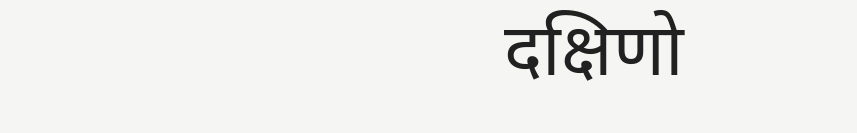दक्षिणो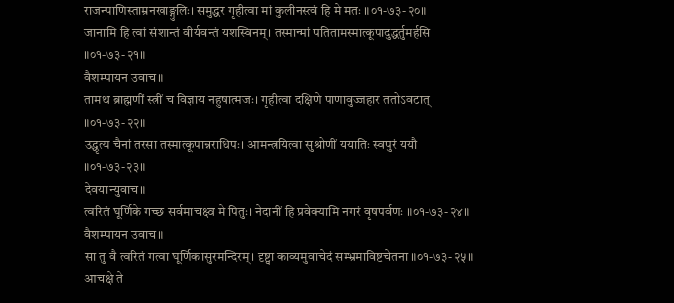राजन्पाणिस्ताम्रनखाङ्गुलिः। समुद्धर गृहीत्वा मां कुलीनस्त्वं हि मे मतः ॥०१-७३-२०॥
जानामि हि त्वां संशान्तं वीर्यवन्तं यशस्विनम्। तस्मान्मां पतितामस्मात्कूपादुद्धर्तुमर्हसि ॥०१-७३-२१॥
वैशम्पायन उवाच॥
तामथ ब्राह्मणीं स्त्रीं च विज्ञाय नहुषात्मजः। गृहीत्वा दक्षिणे पाणावुज्जहार ततोऽवटात् ॥०१-७३-२२॥
उद्धृत्य चैनां तरसा तस्मात्कूपान्नराधिपः। आमन्त्रयित्वा सुश्रोणीं ययातिः स्वपुरं ययौ ॥०१-७३-२३॥
देवयान्युवाच॥
त्वरितं घूर्णिके गच्छ सर्वमाचक्ष्व मे पितुः। नेदानीं हि प्रवेक्यामि नगरं वृषपर्वणः ॥०१-७३-२४॥
वैशम्पायन उवाच॥
सा तु वै त्वरितं गत्वा घूर्णिकासुरमन्दिरम्। दृष्ट्वा काव्यमुवाचेदं सम्भ्रमाविष्टचेतना ॥०१-७३-२५॥
आचक्षे ते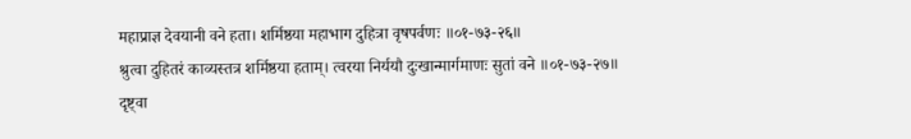महाप्राज्ञ देवयानी वने हता। शर्मिष्ठया महाभाग दुहित्रा वृषपर्वणः ॥०१-७३-२६॥
श्रुत्वा दुहितरं काव्यस्तत्र शर्मिष्ठया हताम्। त्वरया निर्ययौ दुःखान्मार्गमाणः सुतां वने ॥०१-७३-२७॥
दृष्ट्वा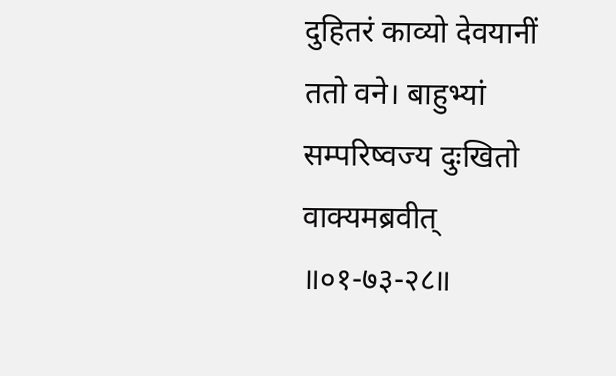दुहितरं काव्यो देवयानीं ततो वने। बाहुभ्यां सम्परिष्वज्य दुःखितो वाक्यमब्रवीत् ॥०१-७३-२८॥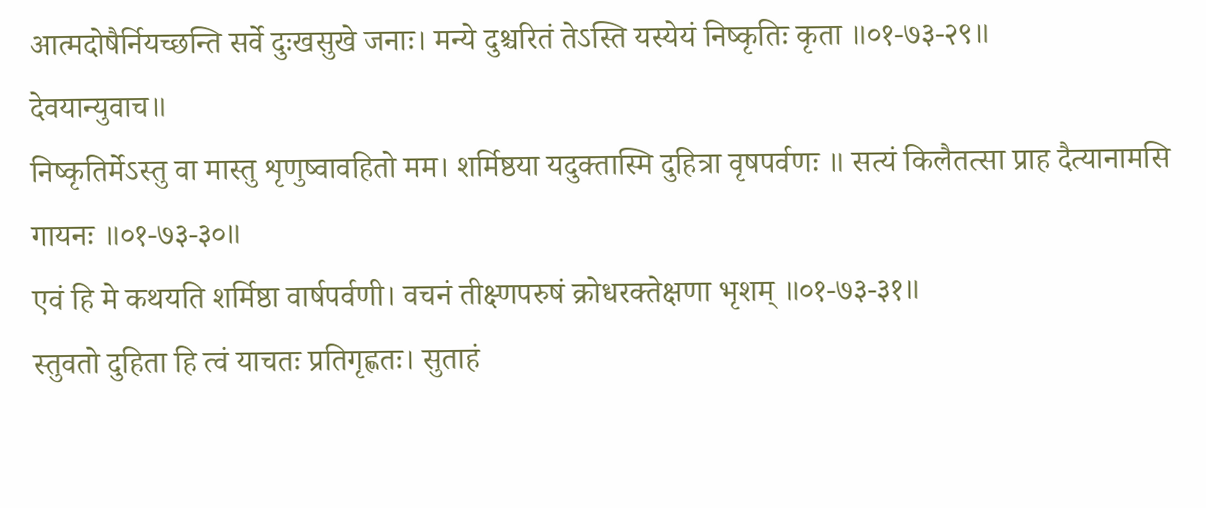आत्मदोषैर्नियच्छन्ति सर्वे दुःखसुखे जनाः। मन्ये दुश्चरितं तेऽस्ति यस्येयं निष्कृतिः कृता ॥०१-७३-२९॥
देवयान्युवाच॥
निष्कृतिर्मेऽस्तु वा मास्तु शृणुष्वावहितो मम। शर्मिष्ठया यदुक्तास्मि दुहित्रा वृषपर्वणः ॥ सत्यं किलैतत्सा प्राह दैत्यानामसि गायनः ॥०१-७३-३०॥
एवं हि मे कथयति शर्मिष्ठा वार्षपर्वणी। वचनं तीक्ष्णपरुषं क्रोधरक्तेक्षणा भृशम् ॥०१-७३-३१॥
स्तुवतो दुहिता हि त्वं याचतः प्रतिगृह्णतः। सुताहं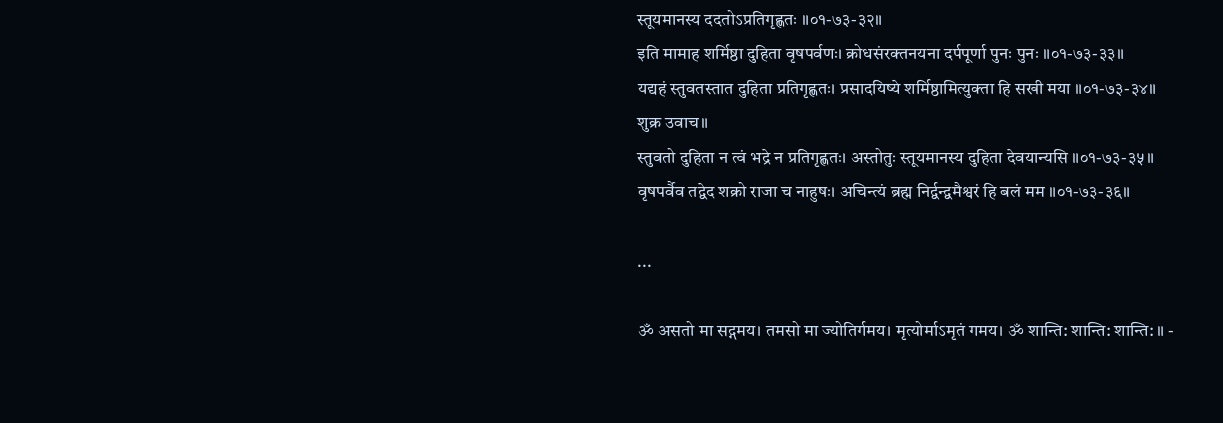स्तूयमानस्य ददतोऽप्रतिगृह्णतः ॥०१-७३-३२॥
इति मामाह शर्मिष्ठा दुहिता वृषपर्वणः। क्रोधसंरक्तनयना दर्पपूर्णा पुनः पुनः ॥०१-७३-३३॥
यद्यहं स्तुवतस्तात दुहिता प्रतिगृह्णतः। प्रसादयिष्ये शर्मिष्ठामित्युक्ता हि सखी मया ॥०१-७३-३४॥
शुक्र उवाच॥
स्तुवतो दुहिता न त्वं भद्रे न प्रतिगृह्णतः। अस्तोतुः स्तूयमानस्य दुहिता देवयान्यसि ॥०१-७३-३५॥
वृषपर्वैव तद्वेद शक्रो राजा च नाहुषः। अचिन्त्यं ब्रह्म निर्द्वन्द्वमैश्वरं हि बलं मम ॥०१-७३-३६॥

...

ॐ असतो मा सद्गमय। तमसो मा ज्योतिर्गमय। मृत्योर्माऽमृतं गमय। ॐ शान्ति: शान्ति: शान्ति: ॥ -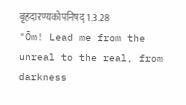बृहदारण्यकोपनिषद् 1.3.28
"Ōm! Lead me from the unreal to the real, from darkness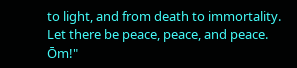to light, and from death to immortality. Let there be peace, peace, and peace. Ōm!"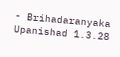- Brihadaranyaka Upanishad 1.3.28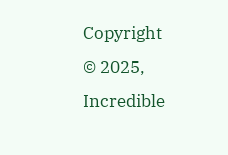Copyright © 2025, Incredible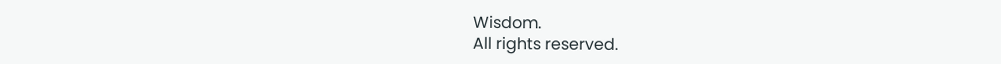Wisdom.
All rights reserved.